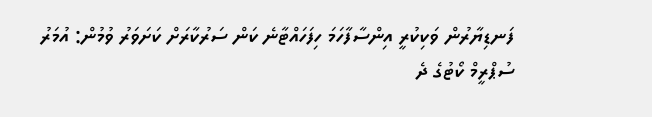ފަނޑިޔާރުން ވަކިކުރީ އިންސާފާހަމަ ހިފަހައްޓާނެ ކަން ސަރުކާރަށް ކަށަވަރު ވުމުން: އުމަރު
ސުޕްރީމް ކޯޓުގެ ދެ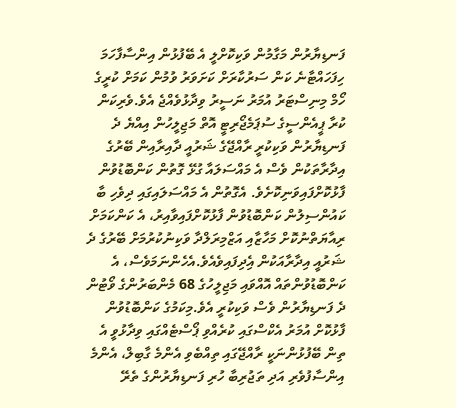ފަނޑިޔާރުން މަގާމުން ވަކިކޮށްލީ އެ ބޭފުޅުން އިންސާފާހަމަ ހިފަހައްޓާނެ ކަން ސަރުކާރަށް ކަށަވަރު ވުމުން ކަމަށް ކުރީގެ ހޯމް މިނިސްޓަރު އުމަރު ނަސީރު ވިދާޅުވެއްޖެ އެވެ.ވެރިކަން ކުރާ ޕީއެންސީގެ ސުޕަމެޖޯރިޓީ އޮތް މަޖިލީހުން އިއްޔެ ދެ ފަނޑިޔާރުން ވަކިކުރީ ރާއްޖޭގެ ޝަރުއީ ދާއިރާއިން ބޭރުގެ އިދާރާތަކުން ވެސް އެ މައްސަލައާ ގުޅޭ ގޮތުން ކަންބޮޑުވުން ފާޅުކޮށްފައިވަނިކޮށެވެ. އެގޮތުން އެ މައްސަލައިގައި ދިވެހި ބާ ކައުންސިލުން ކަންބޮޑުވުން ފާޅުކޮށްފައިވާއިރު، އެ ކަންކަމަށް ރިއާޔަތްނުކޮށް މަހާޒާއި އަޒްމިރަލްދާ ވަކިނުކުރުމަށް ބޭރުގެ ދެ ޝަރުއީ އިދާރާއަކުން އެިދިފައިވެއެވެ.އެހެންނަމަވެސް، އެ ކަންބޮޑުވުންތައް އޮއްވައި މަޖިލީހުގެ 68 މެންބަރުންގެ ވޯޓުން ދެ ފަނޑިޔާރުން ވެސް ވަކިކުރީ އެވެ.މިކަމުގެ ކަންބޮޑުވުން ފާޅުކޮށް އުމަރު އެކްސްގައި ކުރެއްވި ޕޯސްޓެއްގައި ވިދާޅުވީ އެ ތިން ބޭފުޅުންނަކީ ރާއްޖޭގައި ތިއްބެވި އެންމެ ގާބިލް، އެންމެ އިންސާފުވެރި އަދި ތަޖުރިބާ ހުރި ފަނޑިޔާރުންގެ ތެރޭ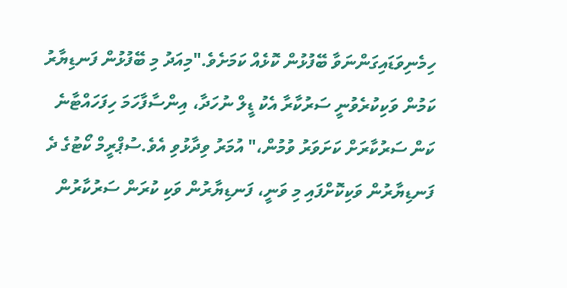ހިމެނިވަޑައިގަންނަވާ ބޭފުޅުން ކޮޅެއް ކަމަށެވެ."މިއަދު މި ބޭފުޅުން ފަނޑިޔާރު ކަމުން ވަކިކުރެވުނީ ސަރުކާރާ އެކު ޑީލް ނުހަދާ، އިންސާފާހަމަ ހިފަހައްޓާނެ ކަން ސަރުކާރަށް ކަށަވަރު ވުމުން،" އުމަރު ވިދާޅުވި އެވެ.ސުޕްރީމް ކޯޓުގެ ދެ ފަނޑިޔާރުން ވަކިކޮށްފައި މި ވަނީ، ފަނޑިޔާރުން ވަކި ކުރަން ސަރުކާރުން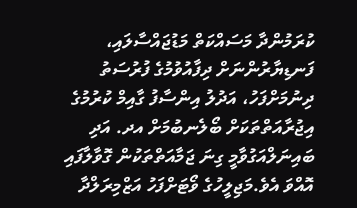ކުރަމުންދާ މަސައްކަތް މަޑުޖައްސާލައި، ފަނޑިޔާރުންނަށް ދިފާއުވުމުގެ ފުރުސަތު ދިނުމަށްފަހު، އަދުލު އިންސާފު ގާއިމް ކުރުމުގެ އިޖުރާއަތްތަކަށް ބޯލެނބުމަށް އދ. އަދި ބައިނަލްއަގުވާމީ ގިނަ ޖަމާއަތްތަކުން ގޮވާލާފައި އޮއްވަ އެވެ.މަޖިލީހުގެ ވޯޓަށްފަހު އަޒްމިރަލްދާ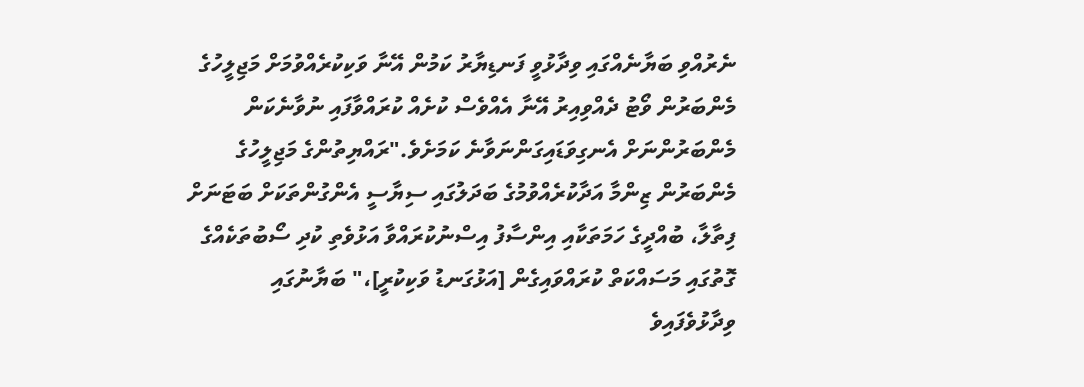ނެރުއްވި ބަޔާނެއްގައި ވިދާޅުވީ ފަނޑިޔާރު ކަމުން އޭނާ ވަކިކުރެއްވުމަށް މަޖިލީހުގެ މެންބަރުން ވޯޓު ދެއްވިއިރު އޭނާ އެއްވެސް ކުށެއް ކުރައްވާފައި ނުވާނެކަން މެންބަރުންނަށް އެނގިވަޑައިގަންނަވާނެ ކަމަށެވެ."ރައްޔިތުންގެ މަޖިލީހުގެ މެންބަރުން ޒިންމާ އަދާކުރެއްވުމުގެ ބަދަލުގައި ސިޔާސީ އެންގުންތަކަށް ބަޓަނަށް ފިތާލާ، ބުއްދީގެ ހަމަތަކާއި އިންސާފު އިސްނުކުރައްވާ އަޅުވެތި ކުދި ސޯބުތަކެއްގެ ގޮތުގައި މަސައްކަތް ކުރައްވައިގެން [އަޅުގަނޑު ވަކިކުރީ]،" ބަޔާނުގައި ވިދާޅުވެފައިވެ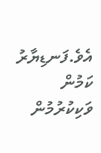އެވެ.ފަނޑިޔާރު ކަމުން ވަކިކުރުމުން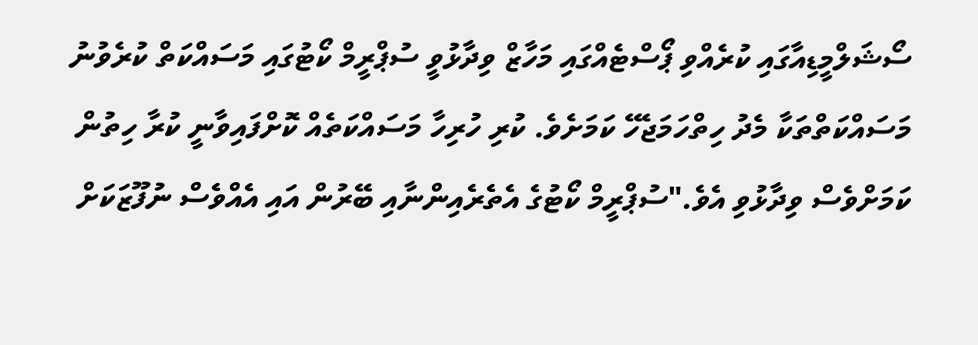ސޯޝަލްމީޑިއާގައި ކުރެއްވި ޕޯސްޓެއްގައި މަހާޒް ވިދާޅުވީ ސުޕްރީމް ކޯޓުގައި މަސައްކަތް ކުރެވުނު މަސައްކަތްތަކާ މެދު ހިތްހަމަޖެހޭ ކަމަށެވެ. ކުރި ހުރިހާ މަސައްކަތެއް ކޮށްފައިވާނީ ކުރާ ހިތުން ކަމަށްވެސް ވިދާޅުވި އެވެ."ސުޕްރީމް ކޯޓުގެ އެތެރެއިންނާއި ބޭރުން އައި އެއްވެސް ނުފޫޒަކަށް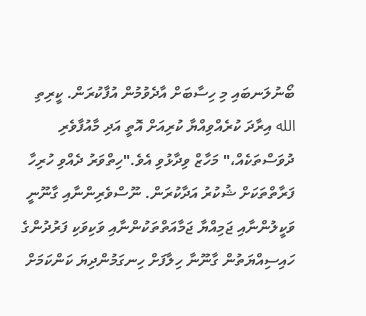ބޯނުލަނބައި މި ހިސާބަށް އާދެވުމުން އުފާކުރަން. ކީރިތި الله އިރާދަ ކުރެއްވިއްޔާ ކުރިއަށް އޮތީ އަދި މާއުފާވެރި ދުވަސްތަކެއް،" މަހާޒް ވިދާޅުވި އެވެ."ހިތްވަރު ދެއްވި ހުރިހާ ފަރާތްތަކަށް ޝުކުރު އަދާކުރަން. ނޫސްވެރިންނާއި ގާނޫނީ ވަކީލުންނާއި ޖަމިއްޔާ ޖަމާއަތްތަކުންނާއި ވަކިވަކި ފަރުދުންގެ ހައިސިއްޔަތުން ގާނޫނާ ހިލާފަށް ހިނގަމުންދިޔަ ކަންކަމަށް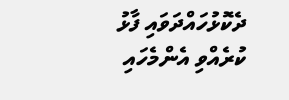ދެކޮޅުހައްދަވައި ފާޅު ކުރެއްވި އެންމެހައި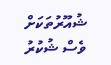ޝުއޫރުތަކަށް ވެސް ޝުކުރު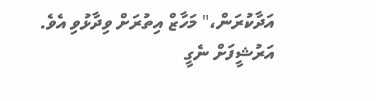އަދާކުރަން،" މަހާޒް އިތުރަށް ވިދާޅުވި އެވެ.
އަރުޝީފަށް ނެގީ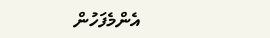އެންމެފަހުން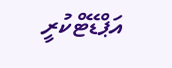އަޕްޑޭޓްކުރީ